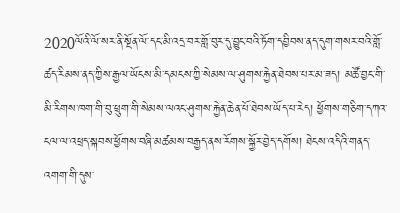2020ལོའི་ལོ་སར་ནི་སྔོན་ལོ་དང་མི་འདྲ་བར་གློ་བུར་དུ་བྱུང་བའི་ཏོག་དབྱིབས་ནད་དུག་གསར་བའི་གློ་ཚད་རིམས་ནད་ཀྱིས་རྒྱལ་ཡོངས་མི་དམངས་ཀྱི་སེམས་ལ་ཤུགས་རྐྱེན་ཐེབས་པར་མ་ཟད། མཚོ་བྱང་གི་མི་རིགས་ཁག་གི་བུ་ཕྲུག་གི་སེམས་ལའང་ཤུགས་རྐྱེན་ཆེན་པོ་ཐེབས་ཡོད་པ་རེད། ཕྱོགས་གཅིག་དཀའ་ངལ་ལ་འཕྲད་སྐབས་ཕྱོགས་བཞི་མཚམས་བརྒྱད་ནས་རོགས་སྐྱོར་བྱེད་དགོས། ཐེངས་འདིའི་གནད་འགག་གི་དུས་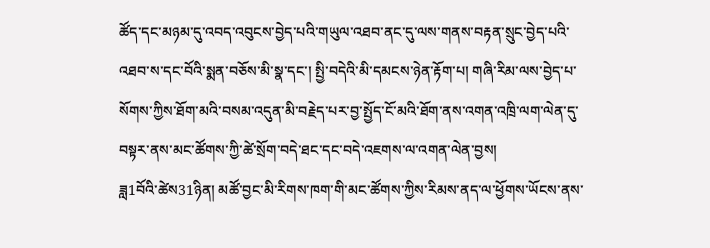ཚོད་དང་མཉམ་དུ་འབད་འབུངས་བྱེད་པའི་གཡུལ་འཐབ་ནང་དུ་ལས་གནས་བརྟན་སྲུང་བྱེད་པའི་འཐབ་ས་དང་བོའི་སྨན་བཅོས་མི་སྣ་དང་། སྤྱི་བདེའི་མི་དམངས་ཉེན་རྟོག་པ། གཞི་རིམ་ལས་བྱེད་པ་སོགས་ཀྱིས་ཐོག་མའི་བསམ་འདུན་མི་བརྗེད་པར་བྱ་སྤྱོད་ངོ་མའི་ཐོག་ནས་འགན་འཁྲི་ལག་ལེན་དུ་བསྟར་ནས་མང་ཚོགས་ཀྱི་ཚེ་སྲོག་བདེ་ཐང་དང་བདེ་འཇགས་ལ་འགན་ལེན་བྱས།
ཟླ1བོའི་ཚེས31ཉིན། མཚོ་བྱང་མི་རིགས་ཁག་གི་མང་ཚོགས་ཀྱིས་རིམས་ནད་ལ་ཕྱོགས་ཡོངས་ནས་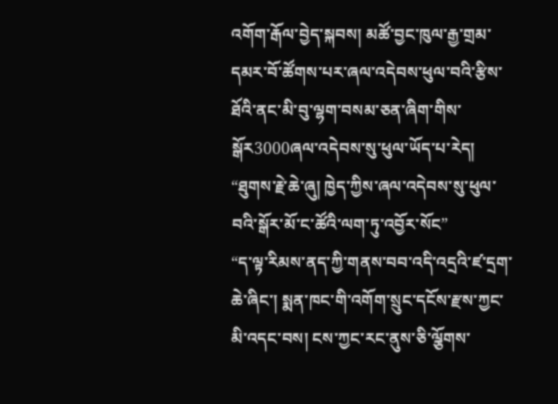འགོག་རྒོལ་བྱེད་སྐབས། མཚོ་བྱང་ཁུལ་རྒྱ་གྲམ་དམར་བོ་ཚོགས་པར་ཞལ་འདེབས་ཕུལ་བའི་རྩིས་ཐོའི་ནང་མི་བུ་ལྷག་བསམ་ཅན་ཞིག་གིས་སྒོར3000ཞལ་འདེབས་སུ་ཕུལ་ཡོད་པ་རེད།
“ཐུགས་རྗེ་ཆེ་ཞུ། ཁྱེད་ཀྱིས་ཞལ་འདེབས་སུ་ཕུལ་བའི་སྒོར་མོ་ང་ཚོའི་ལག་ཏུ་འབྱོར་སོང”
“ད་ལྟ་རིམས་ནད་ཀྱི་གནས་བབ་འདི་འདྲའི་ཛ་དྲག་ཆེ་ཞིང་། སྨན་ཁང་གི་འགོག་སྲུང་དངོས་རྫས་ཀྱང་མི་འདང་བས། ངས་ཀྱང་རང་ནུས་ཅི་ལྕོགས་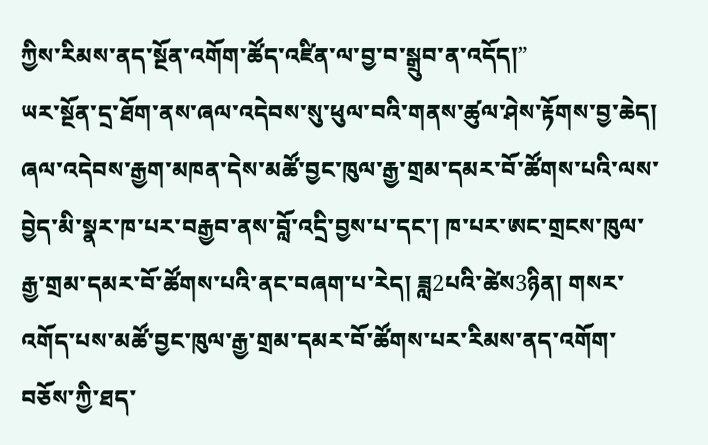ཀྱིས་རིམས་ནད་སྔོན་འགོག་ཚོད་འཛིན་ལ་བྱ་བ་སྒྲུབ་ན་འདོད།”
ཡར་སྔོན་དྲ་ཐོག་ནས་ཞལ་འདེབས་སུ་ཕུལ་བའི་གནས་ཚུལ་ཤེས་རྟོགས་བྱ་ཆེད། ཞལ་འདེབས་རྒྱག་མཁན་དེས་མཚོ་བྱང་ཁུལ་རྒྱ་གྲམ་དམར་བོ་ཚོགས་པའི་ལས་བྱེད་མི་སྣར་ཁ་པར་བརྒྱབ་ནས་བློ་འདྲི་བྱས་པ་དང་། ཁ་པར་ཨང་གྲངས་ཁུལ་རྒྱ་གྲམ་དམར་བོ་ཚོགས་པའི་ནང་བཞག་པ་རེད། ཟླ2པའི་ཚེས3ཉིན། གསར་འགོད་པས་མཚོ་བྱང་ཁུལ་རྒྱ་གྲམ་དམར་བོ་ཚོགས་པར་རིམས་ནད་འགོག་བཅོས་ཀྱི་ཐད་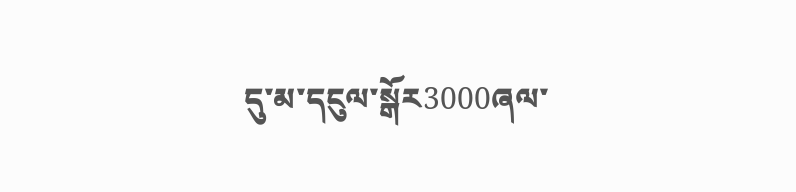དུ་མ་དངུལ་སྒོར3000ཞལ་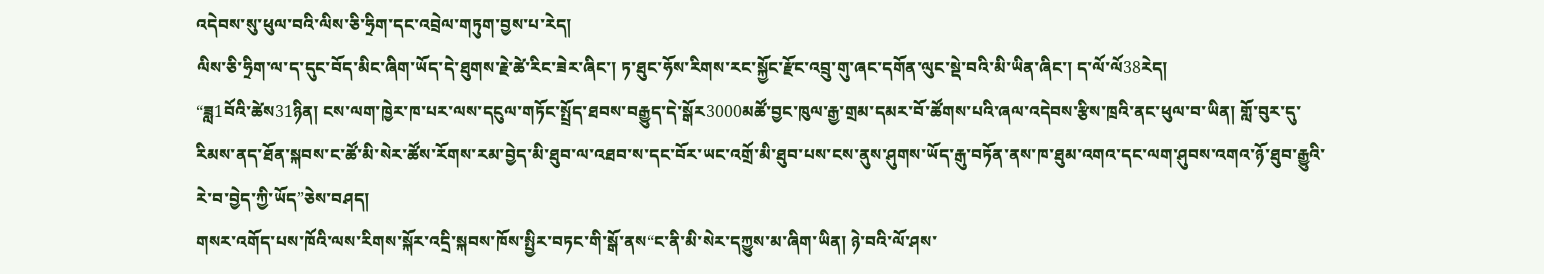འདེབས་སུ་ཕུལ་བའི་ལིས་ཅི་ཧྲིག་དང་འབྲེལ་གཏུག་བྱས་པ་རེད།
ལིས་ཅི་ཧྲིག་ལ་ད་དུང་བོད་མིང་ཞིག་ཡོད་དེ་ཐུགས་རྗེ་ཚེ་རིང་ཟེར་ཞིང་། ཏ་ཐུང་ཧོས་རིགས་རང་སྐྱོང་རྫོང་འབྲུ་གུ་ཞང་དགོན་ལུང་སྡེ་བའི་མི་ཡིན་ཞིང་། ད་ལོ་ལོ38རེད།
“ཟླ1བོའི་ཚེས31ཉིན། ངས་ལག་ཁྱེར་ཁ་པར་ལས་དངུལ་གཏོང་སྤྲོད་ཐབས་བརྒྱུད་དེ་སྒོར3000མཚོ་བྱང་ཁུལ་རྒྱ་གྲམ་དམར་བོ་ཚོགས་པའི་ཞལ་འདེབས་རྩིས་ཁྲའི་ནང་ཕུལ་བ་ཡིན། གློ་བུར་དུ་རིམས་ནད་ཐོན་སྐབས་ང་ཚོ་མི་སེར་ཚོས་རོགས་རམ་བྱེད་མི་ཐུབ་ལ་འཐབ་ས་དང་བོར་ཡང་འགྲོ་མི་ཐུབ་པས་ངས་ནུས་ཤུགས་ཡོད་རྒུ་བཏོན་ནས་ཁ་ཐུམ་འགའ་དང་ལག་ཤུབས་འགའ་ཉོ་ཐུབ་རྒྱུའི་རེ་བ་བྱེད་ཀྱི་ཡོད”ཅེས་བཤད།
གསར་འགོད་པས་ཁོའི་ལས་རིགས་སྐོར་འདྲི་སྐབས་ཁོས་སྤྱིར་བཏང་གི་སྒོ་ནས“ང་ནི་མི་སེར་དཀྱུས་མ་ཞིག་ཡིན། ཉེ་བའི་ལོ་ཤས་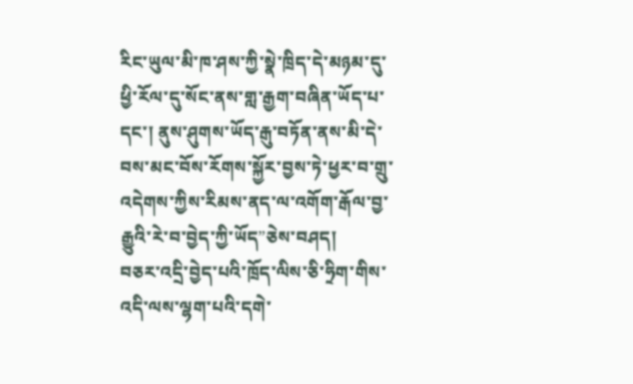རིང་ཡུལ་མི་ཁ་ཤས་ཀྱི་སྣེ་ཁྲིད་དེ་མཉམ་དུ་ཕྱི་རོལ་དུ་སོང་ནས་གླ་རྒྱག་བཞིན་ཡོད་པ་དང་། ནུས་ཤུགས་ཡོད་རྒུ་བཏོན་ནས་མི་དེ་བས་མང་བོས་རོགས་སྐྱོར་བྱས་ཏེ་ཕྱར་བ་གྲུ་འདེགས་ཀྱིས་རིམས་ནད་ལ་འགོག་རྒོལ་བྱ་རྒྱུའི་རེ་བ་བྱེད་ཀྱི་ཡོད”ཅེས་བཤད།
བཅར་འདྲི་བྱེད་པའི་ཁྲོད་ལིས་ཅི་ཧྲིག་གིས་འདི་ལས་ལྷག་པའི་དགེ་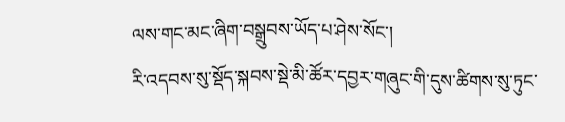ལས་གང་མང་ཞིག་བསྒྲུབས་ཡོད་པ་ཤེས་སོང་།
རི་འདབས་སུ་སྡོད་སྐབས་སྡེ་མི་ཚོར་དབྱར་གཞུང་གི་དུས་ཚིགས་སུ་ཏུང་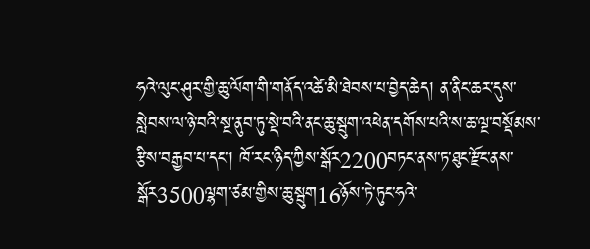ཧའེ་ལུང་ཤུར་གྱི་ཆུ་ལོག་གི་གནོད་འཚེ་མི་ཐེབས་པ་བྱེད་ཆེད། ན་ནིང་ཆར་དུས་སླེབས་ལ་ཉེ་བའི་སྔ་ནུབ་ཏུ་སྡེ་བའི་ནང་ཆུ་སྦུག་འཕེན་དགོས་པའི་ས་ཆ་ལྔ་བསྡོམས་རྩིས་བརྒྱབ་པ་དང་། ཁོ་རང་ཉིད་ཀྱིས་སྒོར2200བཏང་ནས་ཏ་ཐུང་རྫོང་ནས་སྒོར3500ལྷག་ཙམ་གྱིས་ཆུ་སྦུག16ཉོས་ཏེ་ཏུང་ཧའེ་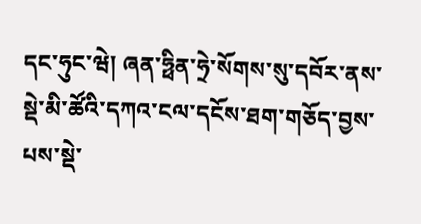དང་ཧུང་ཝེ། ཞན་ཧྥིན་ཧྲེ་སོགས་སུ་དབོར་ནས་སྡེ་མི་ཚོའི་དཀའ་ངལ་དངོས་ཐག་གཅོད་བྱས་པས་སྡེ་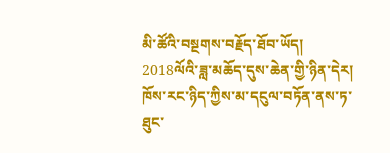མི་ཚོའི་བསྔགས་བརྗོད་ཐོབ་ཡོད།
2018ལོའི་ཟླ་མཆོད་དུས་ཆེན་གྱི་ཉིན་དེར། ཁོས་རང་ཉིད་ཀྱིས་མ་དངུལ་བཏོན་ནས་ཏ་ཐུང་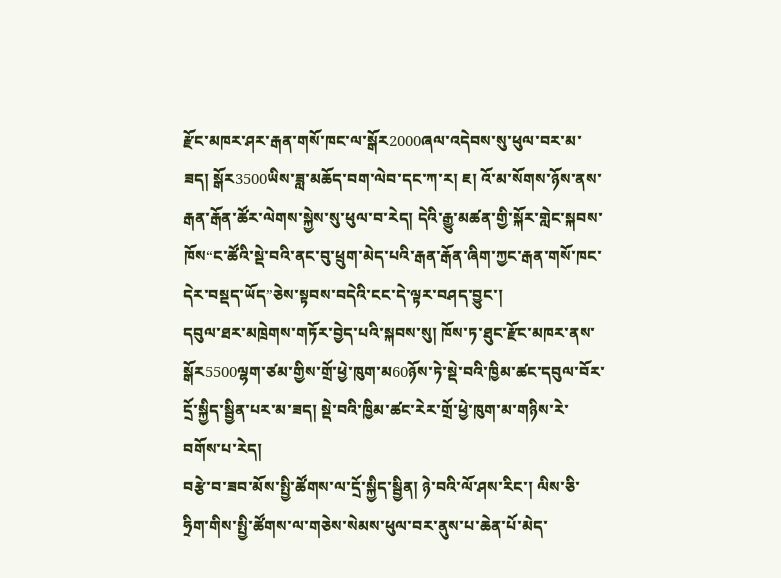རྫོང་མཁར་ཤར་རྒན་གསོ་ཁང་ལ་སྒོར2000ཞལ་འདེབས་སུ་ཕུལ་བར་མ་ཟད། སྒོར3500ཡིས་ཟླ་མཆོད་བག་ལེབ་དང་ཀ་ར། ཇ། འོ་མ་སོགས་ཉོས་ནས་རྒན་རྒོན་ཚོར་ལེགས་སྐྱེས་སུ་ཕུལ་བ་རེད། དེའི་རྒྱུ་མཚན་གྱི་སྐོར་གླེང་སྐབས་ཁོས“ང་ཚོའི་སྡེ་བའི་ནང་བུ་ཕྲུག་མེད་པའི་རྒན་རྒོན་ཞིག་ཀྱང་རྒན་གསོ་ཁང་དེར་བསྡད་ཡོད”ཅེས་སྟབས་བདེའི་ངང་དེ་ལྟར་བཤད་བྱུང་།
དབུལ་ཐར་མཁྲེགས་གཏོར་བྱེད་པའི་སྐབས་སུ། ཁོས་ཏ་ཐུང་རྫོང་མཁར་ནས་སྒོར5500ལྷག་ཙམ་གྱིས་གྲོ་ཕྱེ་ཁུག་མ60ཉོས་ཏེ་སྡེ་བའི་ཁྱིམ་ཚང་དབུལ་བོར་དྲོ་སྐྱིད་སྦྱིན་པར་མ་ཟད། སྡེ་བའི་ཁྱིམ་ཚང་རེར་གྲོ་ཕྱེ་ཁུག་མ་གཉིས་རེ་བགོས་པ་རེད།
བརྩེ་བ་ཟབ་མོས་སྤྱི་ཚོགས་ལ་དྲོ་སྐྱིད་སྦྱིན། ཉེ་བའི་ལོ་ཤས་རིང་། ལིས་ཅི་ཧྲིག་གིས་སྤྱི་ཚོགས་ལ་གཅེས་སེམས་ཕུལ་བར་ནུས་པ་ཆེན་པོ་མེད་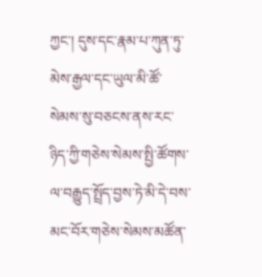ཀྱང་། དུས་དང་རྣམ་པ་ཀུན་ཏུ་མེས་རྒྱལ་དང་ཡུལ་མི་ཚོ་སེམས་སུ་བཅངས་ནས་རང་ཉིད་ཀྱི་གཅེས་སེམས་སྤྱི་ཚོགས་ལ་བརྒྱུད་སྤྲོད་བྱས་ཏེ་མི་དེ་བས་མང་བོར་གཅེས་སེམས་མཚོན་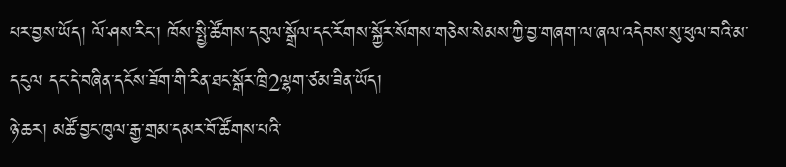པར་བྱས་ཡོད། ལོ་ཤས་རིང་། ཁོས་སྤྱི་ཚོགས་དབུལ་སྒྲོལ་དང་རོགས་སྐྱོར་སོགས་གཅེས་སེམས་ཀྱི་བྱ་གཞག་ལ་ཞལ་འདེབས་སུ་ཕུལ་བའི་མ་དངུལ དང་དེ་བཞིན་དངོས་ཟོག་གི་རིན་ཐང་སྒོར་ཁྲི2ལྷག་ཙམ་ཟིན་ཡོད།
ཉེ་ཆར། མཚོ་བྱང་ཁུལ་རྒྱ་གྲམ་དམར་བོ་ཚོགས་པའི་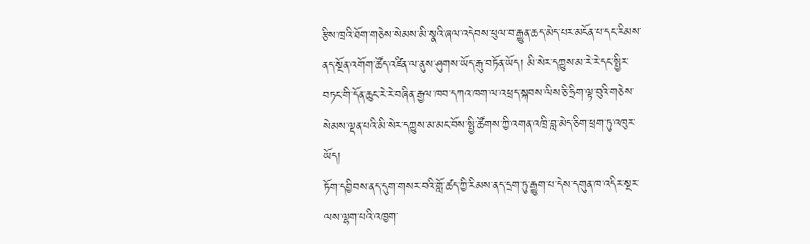རྩིས་ཁྲའི་ཐོག་གཅེས་སེམས་མི་སྣའི་ཞལ་འདེབས་ཕུལ་བ་རྒྱུན་ཆད་མེད་པར་མངོན་པ་དང་རིམས་ནད་སྔོན་འགོག་ཚོད་འཛིན་ལ་ནུས་ཤུགས་ཡོད་རྒུ་བཏོན་ཡོད། མི་སེར་དཀྱུས་མ་རེ་རེ་དང་སྤྱིར་བཏང་གི་དོན་ཆུང་རེ་རེ་བཞིན་རྒྱལ་ཁབ་དཀའ་ཁག་ལ་འཕྲད་སྐབས་ལིས་ཅི་ཧྲིག་ལྟ་བུའི་གཅེས་སེམས་ལྡན་པའི་མི་སེར་དཀྱུས་མ་མང་བོས་སྤྱི་ཚོགས་ཀྱི་འགན་འཁྲི་བླ་མེད་ཅིག་ཕྲག་ཏུ་འཁུར་ཡོད།
ཏོག་དབྱིབས་ནད་དུག་གསར་བའི་གློ་ཚད་ཀྱི་རིམས་ནད་དྲག་ཏུ་རྒྱུག་པ་དེས་དགུན་ཁ་འདིར་སྔར་ལས་ལྷག་པའི་འཁྱག་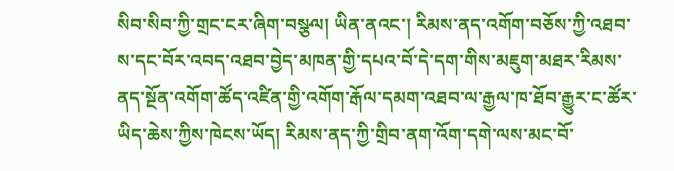སིབ་སིབ་ཀྱི་གྲང་ངར་ཞིག་བསྩལ། ཡིན་ནའང་། རིམས་ནད་འགོག་བཅོས་ཀྱི་འཐབ་ས་དང་བོར་འབད་འཐབ་བྱེད་མཁན་གྱི་དཔའ་བོ་དེ་དག་གིས་མཇུག་མཐར་རིམས་ནད་སྔོན་འགོག་ཚོད་འཛིན་གྱི་འགོག་རྒོལ་དམག་འཐབ་ལ་རྒྱལ་ཁ་ཐོབ་རྒྱུར་ང་ཚོར་ཡིད་ཆེས་ཀྱིས་ཁེངས་ཡོད། རིམས་ནད་ཀྱི་གྲིབ་ནག་འོག་དགེ་ལས་མང་བོ་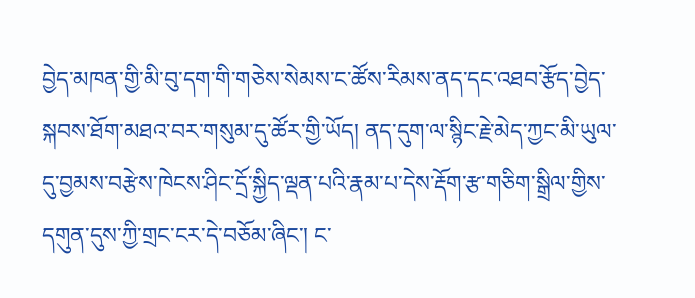བྱེད་མཁན་གྱི་མི་བུ་དག་གི་གཅེས་སེམས་ང་ཚོས་རིམས་ནད་དང་འཐབ་རྩོད་བྱེད་སྐབས་ཐོག་མཐའ་བར་གསུམ་དུ་ཚོར་གྱི་ཡོད། ནད་དུག་ལ་སྙིང་རྗེ་མེད་ཀྱང་མི་ཡུལ་དུ་བྱམས་བརྩེས་ཁེངས་ཤིང་དྲོ་སྐྱིད་ལྡན་པའི་རྣམ་པ་དེས་རྡོག་རྩ་གཅིག་སྒྲིལ་གྱིས་དགུན་དུས་ཀྱི་གྲང་ངར་དེ་བཅོམ་ཞིང་། ང་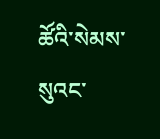ཚོའི་སེམས་སུའང་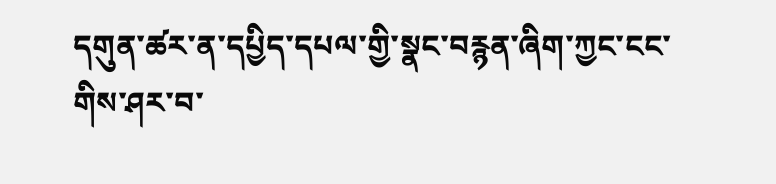དགུན་ཚར་ན་དཔྱིད་དཔལ་གྱི་སྣང་བརྙན་ཞིག་ཀྱང་ངང་གིས་ཤར་བ་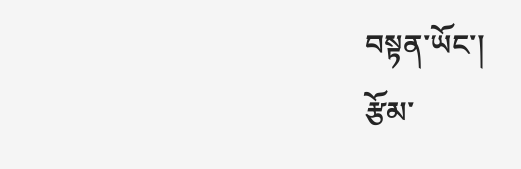བསྟན་ཡོང་།
རྩོམ་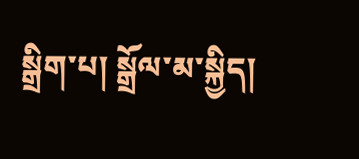སྒྲིག་པ། སྒྲོལ་མ་སྐྱིད།